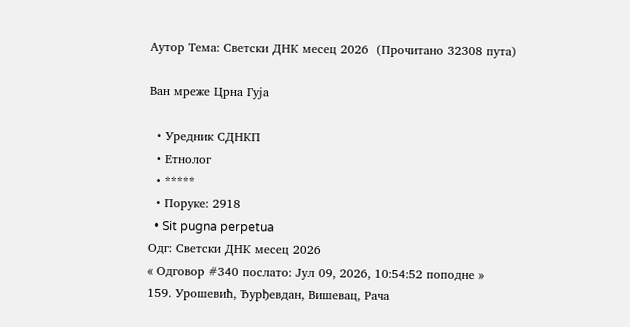Аутор Тема: Светски ДНК месец 2026  (Прочитано 32308 пута)

Ван мреже Црна Гуја

  • Уредник СДНКП
  • Етнолог
  • *****
  • Поруке: 2918
  • Sit pugna perpetua
Одг: Светски ДНК месец 2026
« Одговор #340 послато: Јул 09, 2026, 10:54:52 поподне »
159. Урошевић, Ђурђевдан, Вишевац, Рача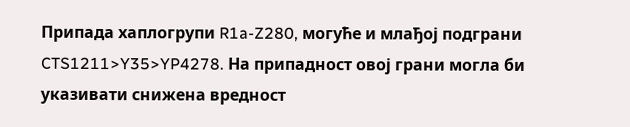Припада хаплогрупи R1a-Z280, могуће и млађој подграни CTS1211>Y35>YP4278. На припадност овој грани могла би указивати снижена вредност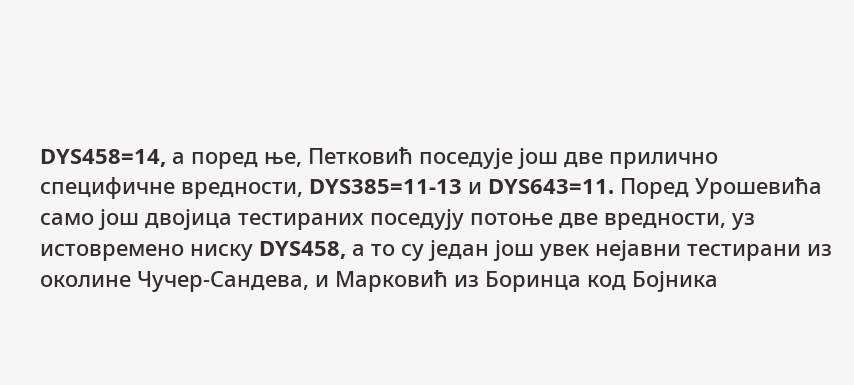DYS458=14, а поред ње, Петковић поседује још две прилично специфичне вредности, DYS385=11-13 и DYS643=11. Поред Урошевића само још двојица тестираних поседују потоње две вредности, уз истовремено ниску DYS458, а то су један још увек нејавни тестирани из околине Чучер-Сандева, и Марковић из Боринца код Бојника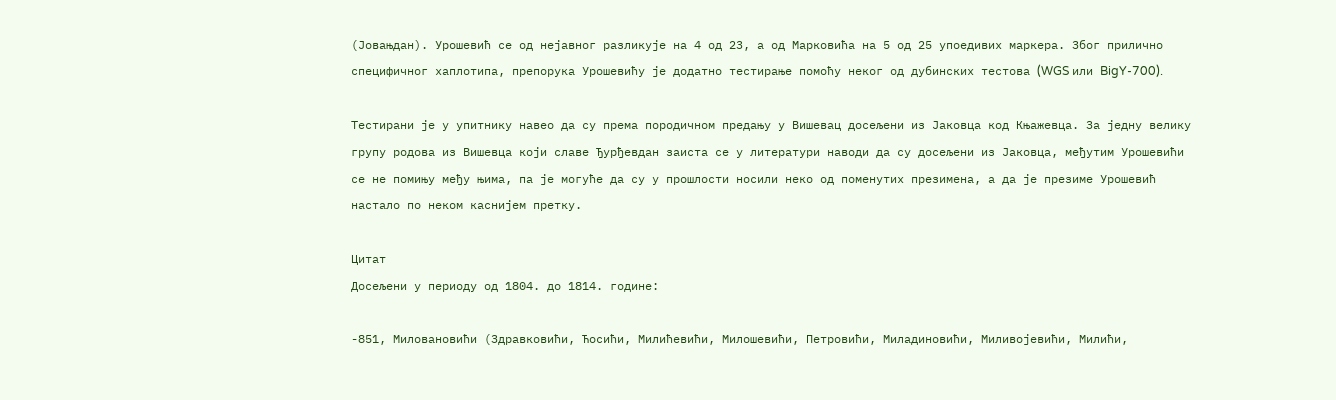(Јовањдан). Урошевић се од нејавног разликује на 4 од 23, а од Марковића на 5 од 25 упоедивих маркера. Због прилично специфичног хаплотипа, препорука Урошевићу је додатно тестирање помоћу неког од дубинских тестова (WGS или BigY-700).

Тестирани је у упитнику навео да су према породичном предању у Вишевац досељени из Јаковца код Књажевца. За једну велику групу родова из Вишевца који славе Ђурђевдан заиста се у литератури наводи да су досељени из Јаковца, међутим Урошевићи се не помињу међу њима, па је могуће да су у прошлости носили неко од поменутих презимена, а да је презиме Урошевић настало по неком каснијем претку.

Цитат
Досељени у периоду од 1804. до 1814. године:

-851, Миловановићи (Здравковићи, Ћосићи, Милићевићи, Милошевићи, Петровићи, Миладиновићи, Миливојевићи, Милићи,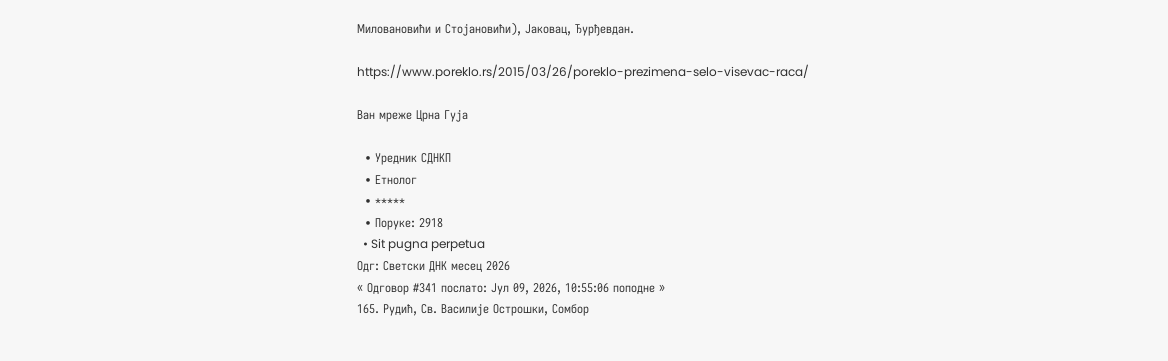Миловановићи и Стојановићи), Јаковац, Ђурђевдан.

https://www.poreklo.rs/2015/03/26/poreklo-prezimena-selo-visevac-raca/

Ван мреже Црна Гуја

  • Уредник СДНКП
  • Етнолог
  • *****
  • Поруке: 2918
  • Sit pugna perpetua
Одг: Светски ДНК месец 2026
« Одговор #341 послато: Јул 09, 2026, 10:55:06 поподне »
165. Рудић, Св. Василије Острошки, Сомбор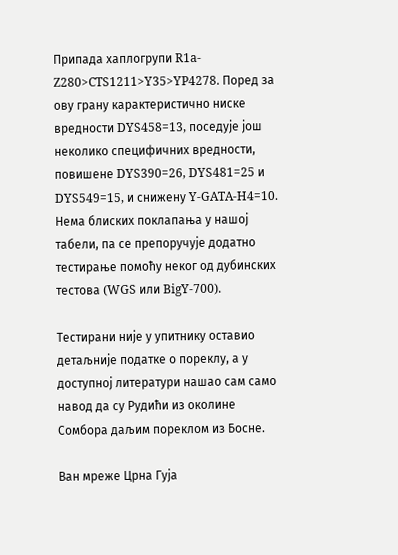Припада хаплогрупи R1a-Z280>CTS1211>Y35>YP4278. Поред за ову грану карактеристично ниске вредности DYS458=13, поседује још неколико специфичних вредности, повишене DYS390=26, DYS481=25 и DYS549=15, и снижену Y-GATA-H4=10. Нема блиских поклапања у нашој табели, па се препоручује додатно тестирање помоћу неког од дубинских тестова (WGS или BigY-700).

Тестирани није у упитнику оставио детаљније податке о пореклу, а у доступној литератури нашао сам само навод да су Рудићи из околине Сомбора даљим пореклом из Босне.

Ван мреже Црна Гуја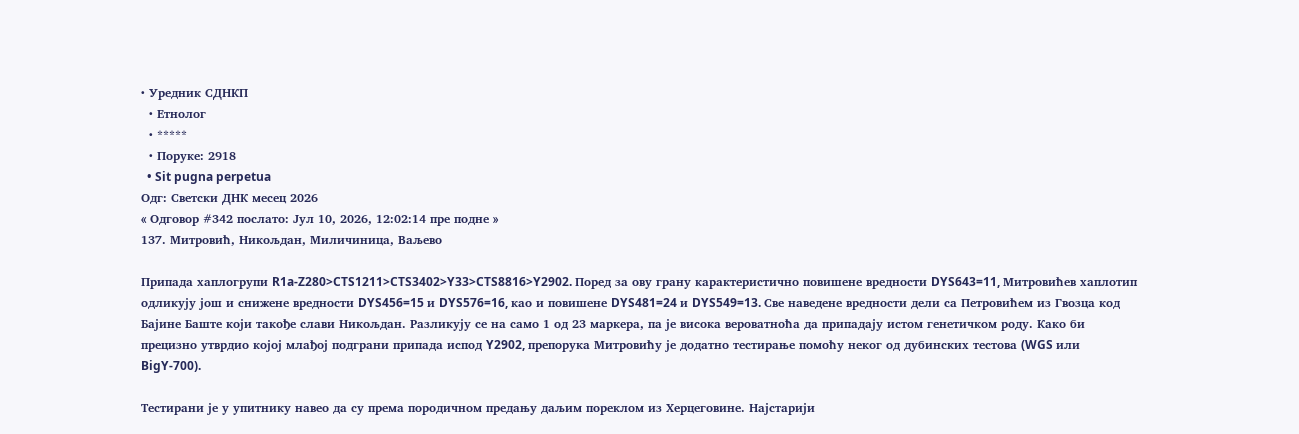• Уредник СДНКП
  • Етнолог
  • *****
  • Поруке: 2918
  • Sit pugna perpetua
Одг: Светски ДНК месец 2026
« Одговор #342 послато: Јул 10, 2026, 12:02:14 пре подне »
137. Митровић, Никољдан, Миличиница, Ваљево

Припада хаплогрупи R1a-Z280>CTS1211>CTS3402>Y33>CTS8816>Y2902. Поред за ову грану карактеристично повишене вредности DYS643=11, Митровићев хаплотип одликују још и снижене вредности DYS456=15 и DYS576=16, као и повишене DYS481=24 и DYS549=13. Све наведене вредности дели са Петровићем из Гвозца код Бајине Баште који такође слави Никољдан. Разликују се на само 1 од 23 маркера, па је висока вероватноћа да припадају истом генетичком роду. Како би прецизно утврдио којој млађој подграни припада испод Y2902, препорука Митровићу је додатно тестирање помоћу неког од дубинских тестова (WGS или BigY-700).

Тестирани је у упитнику навео да су према породичном предању даљим пореклом из Херцеговине. Најстарији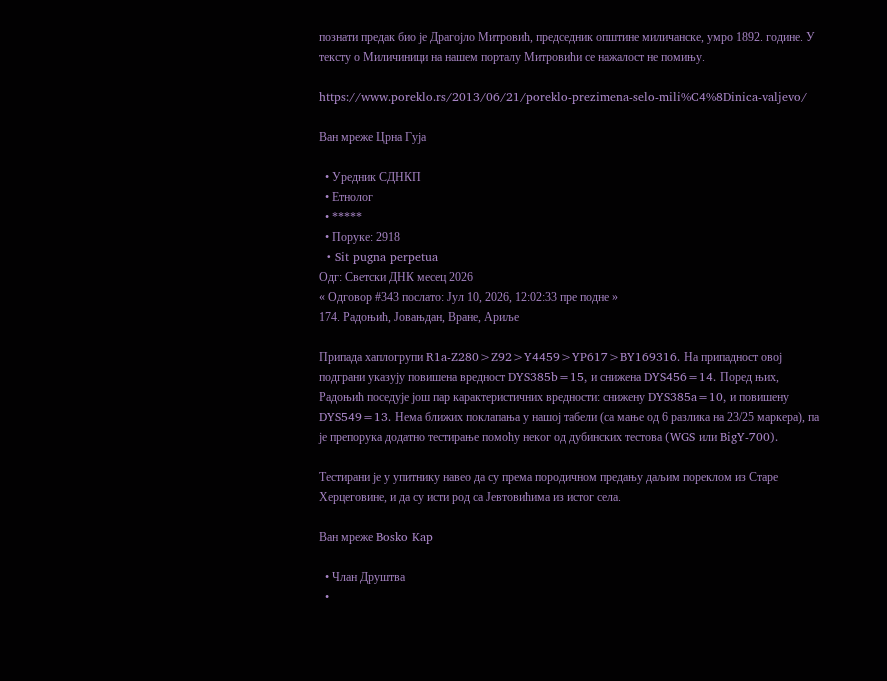познати предак био је Драгојло Митровић, председник општине миличанске, умро 1892. године. У тексту о Миличиници на нашем порталу Митровићи се нажалост не помињу.

https://www.poreklo.rs/2013/06/21/poreklo-prezimena-selo-mili%C4%8Dinica-valjevo/

Ван мреже Црна Гуја

  • Уредник СДНКП
  • Етнолог
  • *****
  • Поруке: 2918
  • Sit pugna perpetua
Одг: Светски ДНК месец 2026
« Одговор #343 послато: Јул 10, 2026, 12:02:33 пре подне »
174. Радоњић, Јовањдан, Вране, Ариље

Припада хаплогрупи R1a-Z280>Z92>Y4459>YP617>BY169316. На припадност овој подграни указују повишена вредност DYS385b=15, и снижена DYS456=14. Поред њих, Радоњић поседује још пар карактеристичних вредности: снижену DYS385a=10, и повишену DYS549=13. Нема ближих поклапања у нашој табели (са мање од 6 разлика на 23/25 маркера), па је препорука додатно тестирање помоћу неког од дубинских тестова (WGS или BigY-700).

Тестирани је у упитнику навео да су према породичном предању даљим пореклом из Старе Херцеговине, и да су исти род са Јевтовићима из истог села.

Ван мреже Bosko Kap

  • Члан Друштва
  •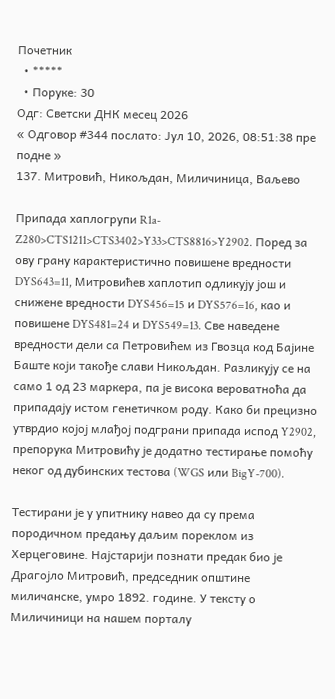Почетник
  • *****
  • Поруке: 30
Одг: Светски ДНК месец 2026
« Одговор #344 послато: Јул 10, 2026, 08:51:38 пре подне »
137. Митровић, Никољдан, Миличиница, Ваљево

Припада хаплогрупи R1a-Z280>CTS1211>CTS3402>Y33>CTS8816>Y2902. Поред за ову грану карактеристично повишене вредности DYS643=11, Митровићев хаплотип одликују још и снижене вредности DYS456=15 и DYS576=16, као и повишене DYS481=24 и DYS549=13. Све наведене вредности дели са Петровићем из Гвозца код Бајине Баште који такође слави Никољдан. Разликују се на само 1 од 23 маркера, па је висока вероватноћа да припадају истом генетичком роду. Како би прецизно утврдио којој млађој подграни припада испод Y2902, препорука Митровићу је додатно тестирање помоћу неког од дубинских тестова (WGS или BigY-700).

Тестирани је у упитнику навео да су према породичном предању даљим пореклом из Херцеговине. Најстарији познати предак био је Драгојло Митровић, председник општине миличанске, умро 1892. године. У тексту о Миличиници на нашем порталу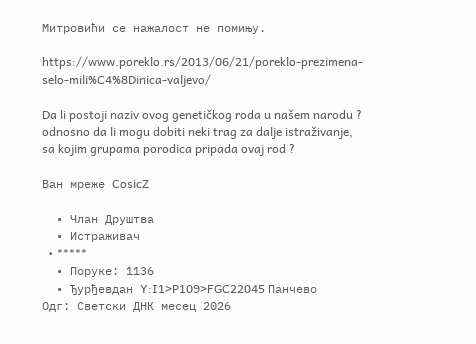Митровићи се нажалост не помињу.

https://www.poreklo.rs/2013/06/21/poreklo-prezimena-selo-mili%C4%8Dinica-valjevo/

Da li postoji naziv ovog genetičkog roda u našem narodu ? odnosno da li mogu dobiti neki trag za dalje istraživanje, sa kojim grupama porodica pripada ovaj rod ?

Ван мреже CosicZ

  • Члан Друштва
  • Истраживач
  • *****
  • Поруке: 1136
  • Ђурђевдан Y:I1>P109>FGC22045 Панчево
Одг: Светски ДНК месец 2026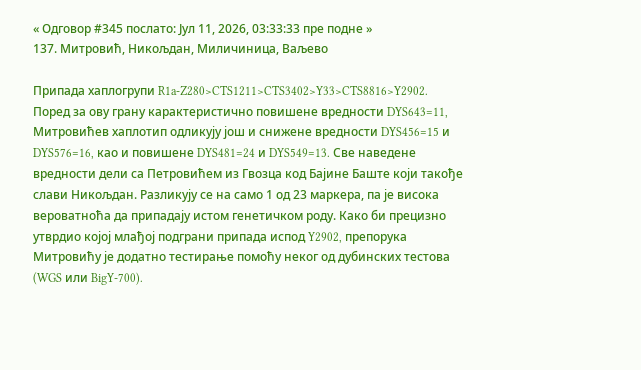« Одговор #345 послато: Јул 11, 2026, 03:33:33 пре подне »
137. Митровић, Никољдан, Миличиница, Ваљево

Припада хаплогрупи R1a-Z280>CTS1211>CTS3402>Y33>CTS8816>Y2902. Поред за ову грану карактеристично повишене вредности DYS643=11, Митровићев хаплотип одликују још и снижене вредности DYS456=15 и DYS576=16, као и повишене DYS481=24 и DYS549=13. Све наведене вредности дели са Петровићем из Гвозца код Бајине Баште који такође слави Никољдан. Разликују се на само 1 од 23 маркера, па је висока вероватноћа да припадају истом генетичком роду. Како би прецизно утврдио којој млађој подграни припада испод Y2902, препорука Митровићу је додатно тестирање помоћу неког од дубинских тестова (WGS или BigY-700).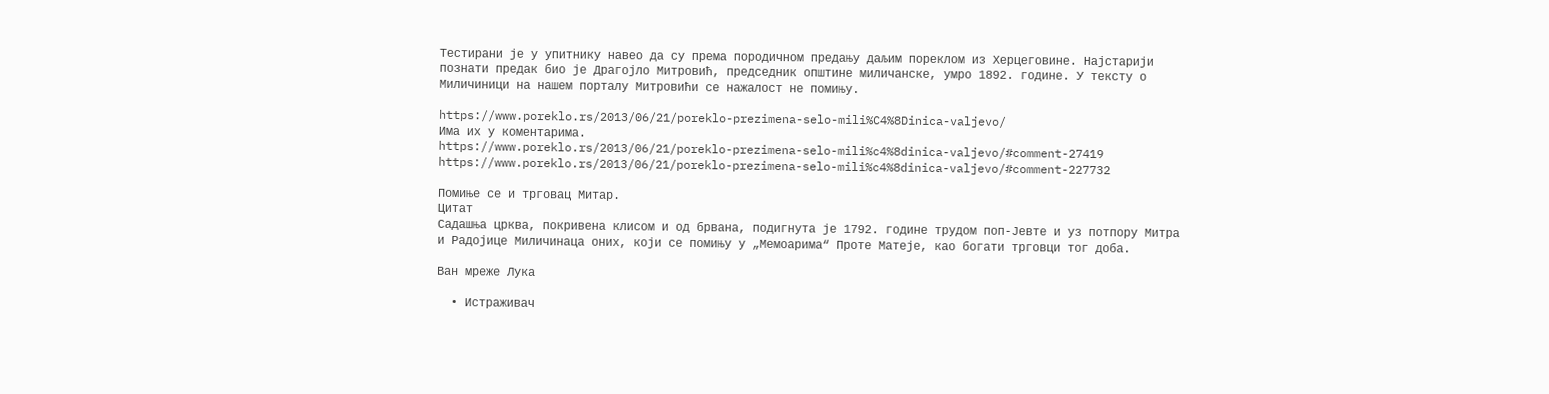Тестирани је у упитнику навео да су према породичном предању даљим пореклом из Херцеговине. Најстарији познати предак био је Драгојло Митровић, председник општине миличанске, умро 1892. године. У тексту о Миличиници на нашем порталу Митровићи се нажалост не помињу.

https://www.poreklo.rs/2013/06/21/poreklo-prezimena-selo-mili%C4%8Dinica-valjevo/
Има их у коментарима.
https://www.poreklo.rs/2013/06/21/poreklo-prezimena-selo-mili%c4%8dinica-valjevo/#comment-27419
https://www.poreklo.rs/2013/06/21/poreklo-prezimena-selo-mili%c4%8dinica-valjevo/#comment-227732

Помиње се и трговац Митар.
Цитат
Садашња црква, покривена клисом и од брвана, подигнута је 1792. године трудом поп-Јевте и уз потпору Митра и Радојице Миличинаца оних, који се помињу у „Мемоарима“ Проте Матеје, као богати трговци тог доба.

Ван мреже Лука

  • Истраживач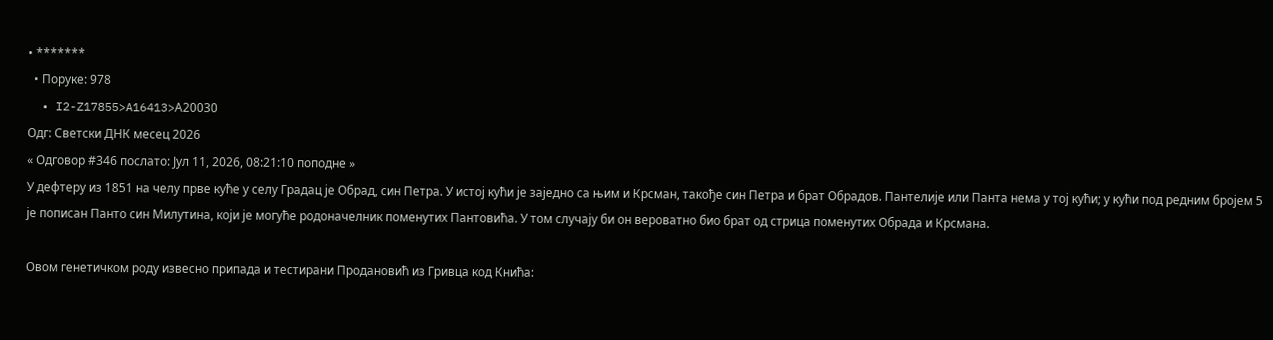• *******
  • Поруке: 978
  • I2-Z17855>A16413>А20030
Одг: Светски ДНК месец 2026
« Одговор #346 послато: Јул 11, 2026, 08:21:10 поподне »
У дефтеру из 1851 на челу прве куће у селу Градац је Обрад, син Петра. У истој кући је заједно са њим и Крсман, такође син Петра и брат Обрадов. Пантелије или Панта нема у тој кући; у кући под редним бројем 5 је пописан Панто син Милутина, који је могуће родоначелник поменутих Пантовића. У том случају би он вероватно био брат од стрица поменутих Обрада и Крсмана.

Овом генетичком роду извесно припада и тестирани Продановић из Гривца код Кнића: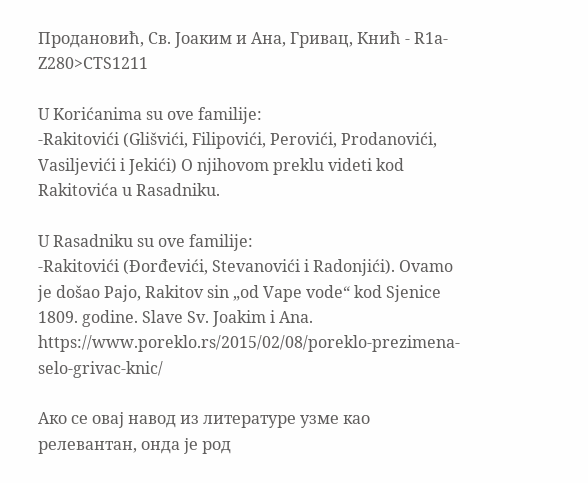Продановић, Св. Јоаким и Ана, Гривац, Кнић - R1a-Z280>CTS1211

U Korićanima su ove familije:
-Rakitovići (Glišvići, Filipovići, Perovići, Prodanovići, Vasiljevići i Jekići) O njihovom preklu videti kod Rakitovića u Rasadniku.

U Rasadniku su ove familije:
-Rakitovići (Đorđevići, Stevanovići i Radonjići). Ovamo je došao Pajo, Rakitov sin „od Vape vode“ kod Sjenice 1809. godine. Slave Sv. Joakim i Ana.
https://www.poreklo.rs/2015/02/08/poreklo-prezimena-selo-grivac-knic/

Ако се овај навод из литературе узме као релевантан, онда је род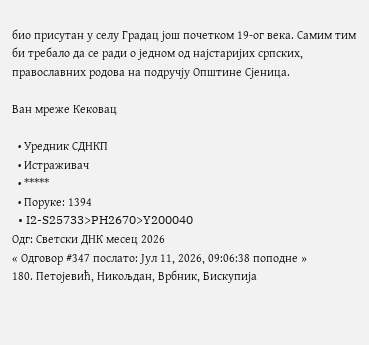био присутан у селу Градац још почетком 19-ог века. Самим тим би требало да се ради о једном од најстаријих српских, православних родова на подручју Општине Сјеница.

Ван мреже Кековац

  • Уредник СДНКП
  • Истраживач
  • *****
  • Поруке: 1394
  • I2-S25733>PH2670>Y200040
Одг: Светски ДНК месец 2026
« Одговор #347 послато: Јул 11, 2026, 09:06:38 поподне »
180. Петојевић, Никољдан, Врбник, Бискупија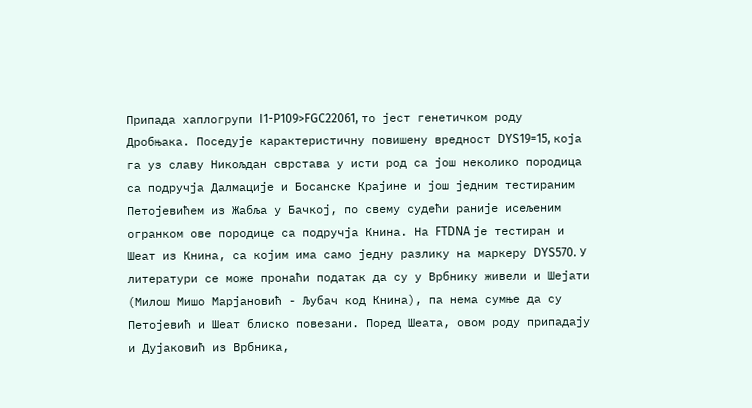Припада хаплогрупи I1-P109>FGC22061, то јест генетичком роду Дробњака. Поседује карактеристичну повишену вредност DYS19=15, која га уз славу Никољдан сврстава у исти род са још неколико породица са подручја Далмације и Босанске Крајине и још једним тестираним Петојевићем из Жабља у Бачкој, по свему судећи раније исељеним огранком ове породице са подручја Книна. На FTDNA је тестиран и Шеат из Книна, са којим има само једну разлику на маркеру DYS570. У литератури се може пронаћи податак да су у Врбнику живели и Шејати (Милош Мишо Марјановић - Љубач код Книна), па нема сумње да су Петојевић и Шеат блиско повезани. Поред Шеата, овом роду припадају и Дујаковић из Врбника,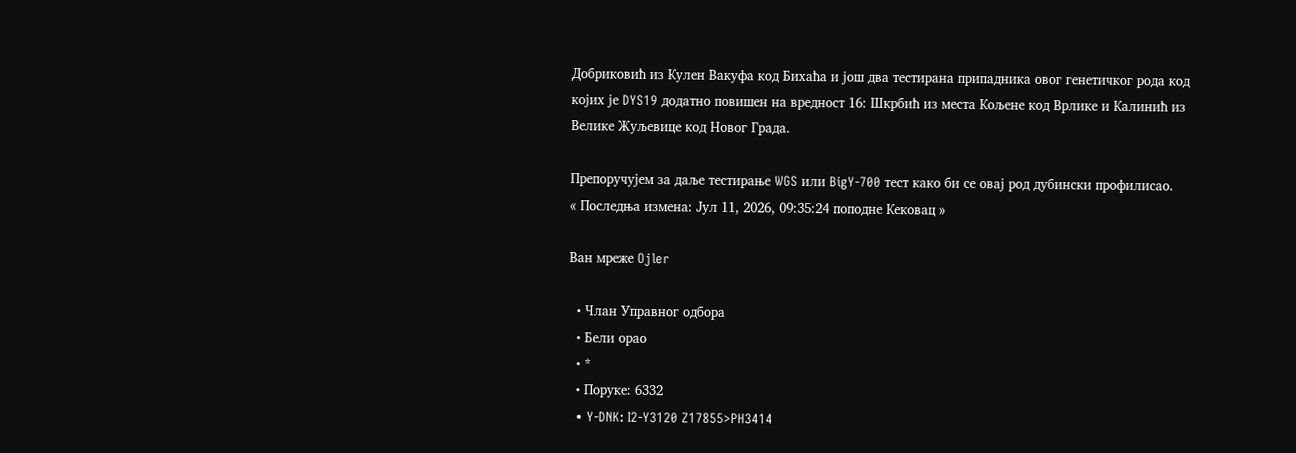Добриковић из Кулен Вакуфа код Бихаћа и још два тестирана припадника овог генетичког рода код којих је DYS19 додатно повишен на вредност 16: Шкрбић из места Кољене код Врлике и Калинић из Велике Жуљевице код Новог Града.

Препоручујем за даље тестирање WGS или BigY-700 тест како би се овај род дубински профилисао.
« Последња измена: Јул 11, 2026, 09:35:24 поподне Кековац »

Ван мреже Ojler

  • Члан Управног одбора
  • Бели орао
  • *
  • Поруке: 6332
  • Y-DNK: I2-Y3120 Z17855>PH3414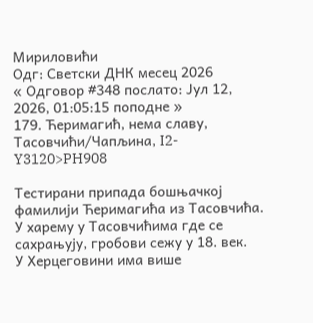Мириловићи
Одг: Светски ДНК месец 2026
« Одговор #348 послато: Јул 12, 2026, 01:05:15 поподне »
179. Ћеримагић, нема славу, Тасовчићи/Чапљина, I2-Y3120>PH908

Тестирани припада бошњачкој фамилији Ћеримагића из Тасовчића. У харему у Тасовчићима где се сахрањују, гробови сежу у 18. век.
У Херцеговини има више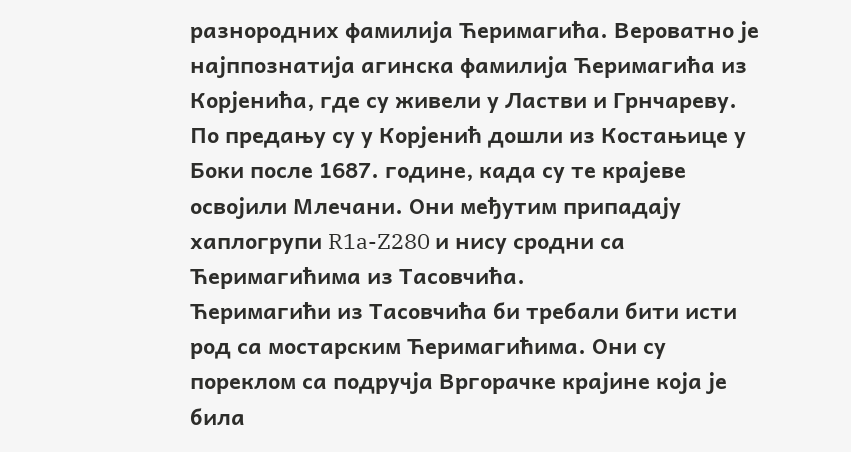разнородних фамилија Ћеримагића. Вероватно је најппознатија агинска фамилија Ћеримагића из Корјенића, где су живели у Ластви и Грнчареву. По предању су у Корјенић дошли из Костањице у Боки после 1687. године, када су те крајеве освојили Млечани. Они међутим припадају хаплогрупи R1a-Z280 и нису сродни са Ћеримагићима из Тасовчића.
Ћеримагићи из Тасовчића би требали бити исти род са мостарским Ћеримагићима. Они су пореклом са подручја Вргорачке крајине која је била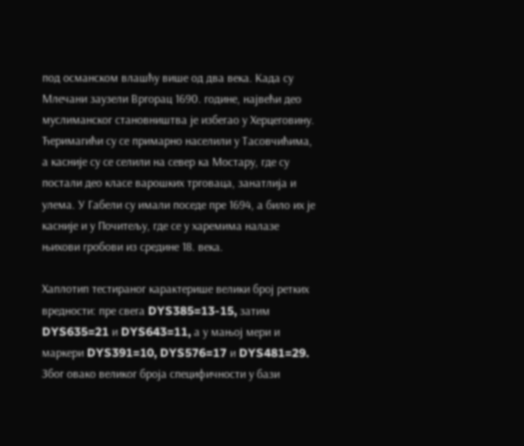под османском влашћу више од два века. Када су Млечани заузели Вргорац 1690. године, највећи део муслиманског становништва је избегао у Херцеговину. Ћеримагићи су се примарно населили у Тасовчићима, а касније су се селили на север ка Мостару, где су постали део класе варошких трговаца, занатлија и улема. У Габели су имали поседе пре 1694, а било их је касније и у Почитељу, где се у харемима налазе њихови гробови из средине 18. века.

Хаплотип тестираног карактерише велики број ретких вредности: пре свега DYS385=13-15, затим DYS635=21 и DYS643=11, а у мањој мери и маркери DYS391=10, DYS576=17 и DYS481=29. Због овако великог броја специфичности у бази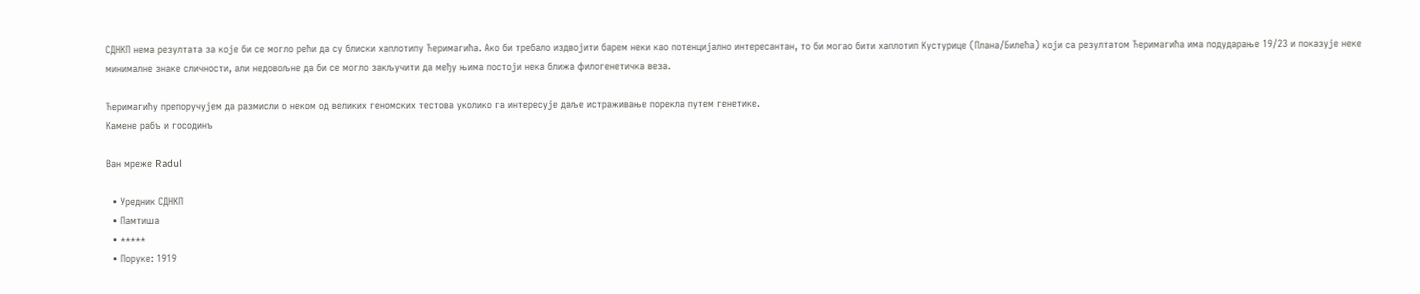СДНКП нема резултата за које би се могло рећи да су блиски хаплотипу Ћеримагића. Ако би требало издвојити барем неки као потенцијално интересантан, то би могао бити хаплотип Кустурице (Плана/Билећа) који са резултатом Ћеримагића има подударање 19/23 и показује неке минималне знаке сличности, али недовољне да би се могло закључити да међу њима постоји нека ближа филогенетичка веза.

Ћеримагићу препоручујем да размисли о неком од великих геномских тестова уколико га интересује даље истраживање порекла путем генетике.
Kамене рабъ и госодинъ

Ван мреже Radul

  • Уредник СДНКП
  • Памтиша
  • *****
  • Поруке: 1919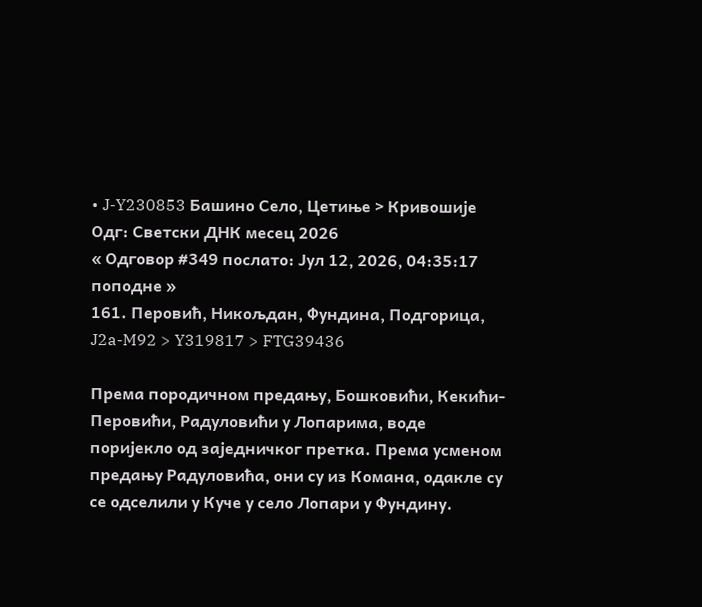• J-Y230853 Башино Село, Цетиње > Кривошије
Одг: Светски ДНК месец 2026
« Одговор #349 послато: Јул 12, 2026, 04:35:17 поподне »
161. Перовић, Никољдан, Фундина, Подгорица, J2a-M92 > Y319817 > FTG39436

Према породичном предању, Бошковићи, Кекићи-Перовићи, Радуловићи у Лопарима, воде поријекло од заједничког претка. Према усменом предању Радуловића, они су из Комана, одакле су се одселили у Куче у село Лопари у Фундину.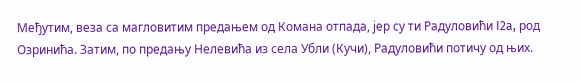Међутим, веза са магловитим предањем од Комана отпада, јер су ти Радуловићи I2a, род Озринића. Затим, по предању Нелевића из села Убли (Кучи), Радуловићи потичу од њих.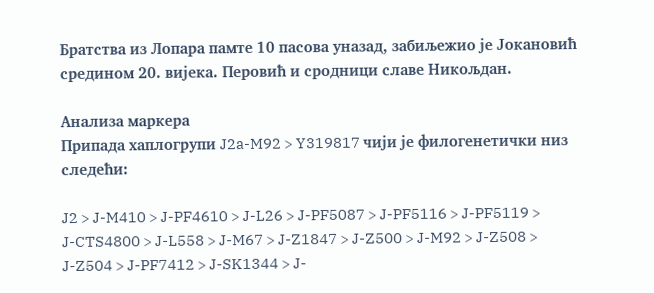Братства из Лопара памте 10 пасова уназад, забиљежио је Јокановић средином 20. вијека. Перовић и сродници славе Никољдан.

Анализа маркера
Припада хаплогрупи J2a-M92 > Y319817 чији је филогенетички низ следећи:

J2 > J-M410 > J-PF4610 > J-L26 > J-PF5087 > J-PF5116 > J-PF5119 > J-CTS4800 > J-L558 > J-M67 > J-Z1847 > J-Z500 > J-M92 > J-Z508 > J-Z504 > J-PF7412 > J-SK1344 > J-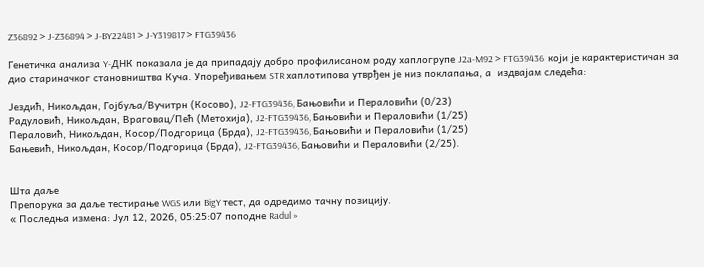Z36892 > J-Z36894 > J-BY22481 > J-Y319817 > FTG39436

Генетичка анализа Y-ДНК показала је да припадају добро профилисаном роду хаплогрупе J2a-M92 > FTG39436  који је карактеристичан за дио стариначког становништва Куча. Упоређивањем STR хаплотипова утврђен је низ поклапања, а  издвајам следећа:

Јездић, Никољдан, Гојбуља/Вучитрн (Косово), J2-FTG39436, Бањовићи и Пераловићи (0/23)
Радуловић, Никољдан, Враговац/Пећ (Метохија), J2-FTG39436, Бањовићи и Пераловићи (1/25)
Пераловић, Никољдан, Косор/Подгорица (Брда), J2-FTG39436, Бањовићи и Пераловићи (1/25)
Бањевић, Никољдан, Косор/Подгорица (Брда), J2-FTG39436, Бањовићи и Пераловићи (2/25).


Шта даље
Препорука за даље тестирање WGS или BigY тест, да одредимо тачну позицију.
« Последња измена: Јул 12, 2026, 05:25:07 поподне Radul »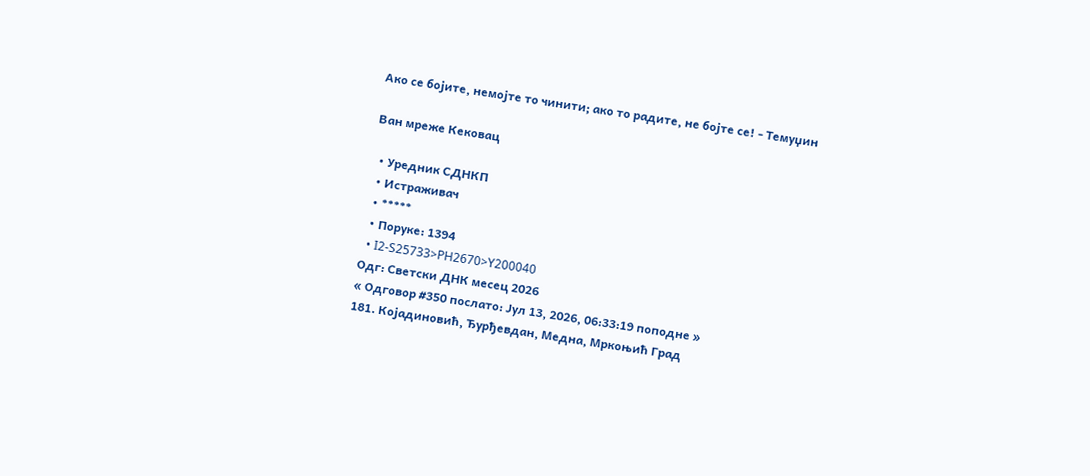Ако се бојите, немојте то чинити; ако то радите, не бојте се! - Темуџин

Ван мреже Кековац

  • Уредник СДНКП
  • Истраживач
  • *****
  • Поруке: 1394
  • I2-S25733>PH2670>Y200040
Одг: Светски ДНК месец 2026
« Одговор #350 послато: Јул 13, 2026, 06:33:19 поподне »
181. Којадиновић, Ђурђевдан, Медна, Мркоњић Град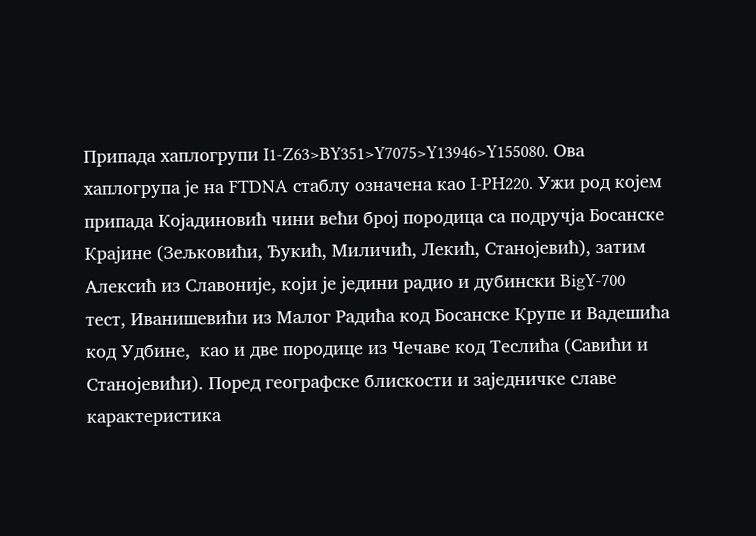Припада хаплогрупи I1-Z63>BY351>Y7075>Y13946>Y155080. Ова хаплогрупа је на FTDNA стаблу означена као I-PH220. Ужи род којем припада Којадиновић чини већи број породица са подручја Босанске Крајине (Зељковићи, Ђукић, Миличић, Лекић, Станојевић), затим Алексић из Славоније, који је једини радио и дубински BigY-700 тест, Иванишевићи из Малог Радића код Босанске Крупе и Вадешића код Удбине,  као и две породице из Чечаве код Теслића (Савићи и Станојевићи). Поред географске блискости и заједничке славе карактеристика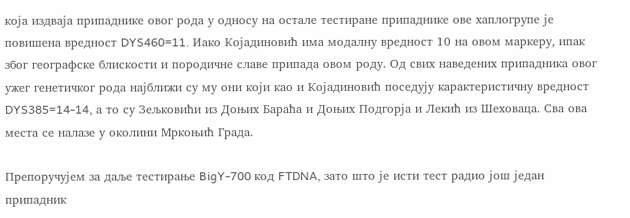која издваја припаднике овог рода у односу на остале тестиране припаднике ове хаплогрупе је повишена вредност DYS460=11. Иако Којадиновић има модалну вредност 10 на овом маркеру, ипак због географске блискости и породичне славе припада овом роду. Од свих наведених припадника овог ужег генетичког рода најближи су му они који као и Којадиновић поседују карактеристичну вредност DYS385=14-14, а то су Зељковићи из Доњих Бараћа и Доњих Подгорја и Лекић из Шеховаца. Сва ова места се налазе у околини Мркоњић Града.

Препоручујем за даље тестирање BigY-700 код FTDNA, зато што је исти тест радио још један припадник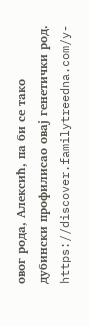овог рода, Алексић, па би се тако дубински профилисао овај генетички род. https://discover.familytreedna.com/y-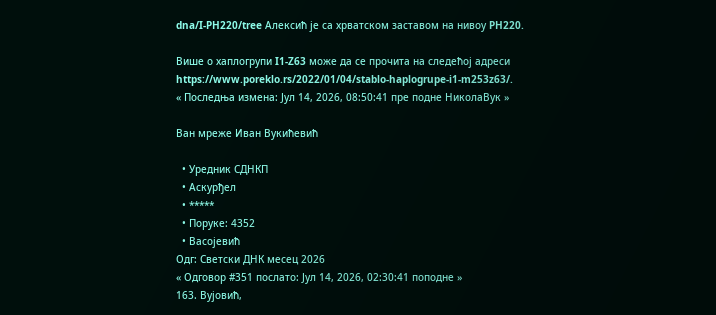dna/I-PH220/tree Алексић је са хрватском заставом на нивоу PH220.

Више о хаплогрупи I1-Z63 може да се прочита на следећој адреси https://www.poreklo.rs/2022/01/04/stablo-haplogrupe-i1-m253z63/.
« Последња измена: Јул 14, 2026, 08:50:41 пре подне НиколаВук »

Ван мреже Иван Вукићевић

  • Уредник СДНКП
  • Аскурђел
  • *****
  • Поруке: 4352
  • Васојевић
Одг: Светски ДНК месец 2026
« Одговор #351 послато: Јул 14, 2026, 02:30:41 поподне »
163. Вујовић,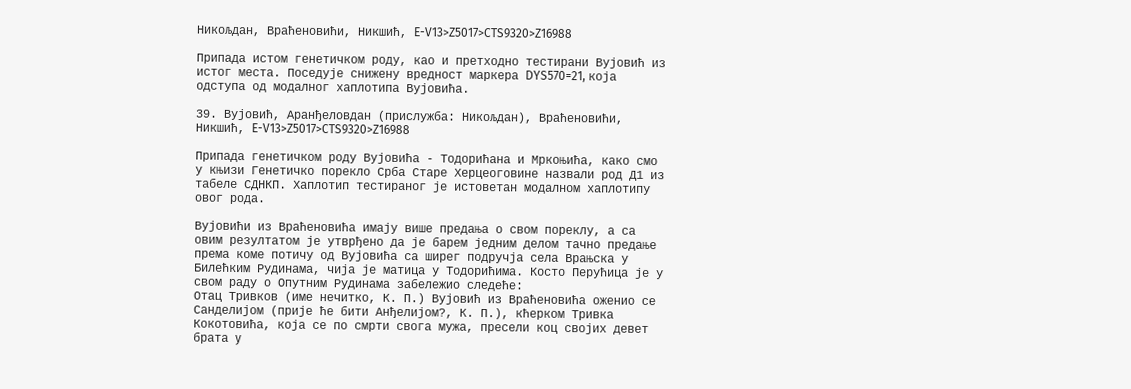Никољдан, Враћеновићи, Никшић, E-V13>Z5017>CTS9320>Z16988

Припада истом генетичком роду, као и претходно тестирани Вујовић из истог места. Поседује снижену вредност маркера DYS570=21, која одступа од модалног хаплотипа Вујовића.

39. Вујовић, Аранђеловдан (прислужба: Никољдан), Враћеновићи, Никшић, E-V13>Z5017>CTS9320>Z16988

Припада генетичком роду Вујовића - Тодорићана и Мркоњића, како смо у књизи Генетичко порекло Срба Старе Херцеоговине назвали род Д1 из табеле СДНКП. Хаплотип тестираног је истоветан модалном хаплотипу овог рода.

Вујовићи из Враћеновића имају више предања о свом пореклу, а са овим резултатом је утврђено да је барем једним делом тачно предање према коме потичу од Вујовића са ширег подручја села Врањска у Билећким Рудинама, чија је матица у Тодорићима. Косто Перућица је у свом раду о Опутним Рудинама забележио следеће:
Отац Тривков (име нечитко, К. П.) Вујовић из Враћеновића оженио се Санделијом (прије ће бити Анђелијом?, К. П.), кћерком Тривка Кокотовића, која се по смрти свога мужа, пресели коц својих девет брата y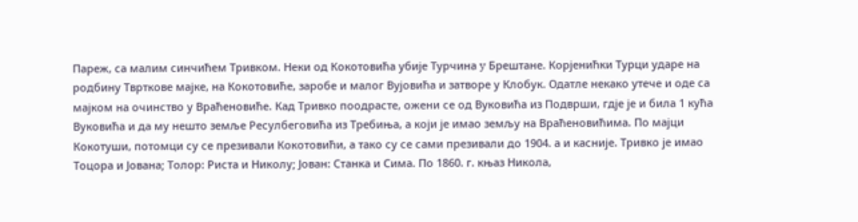Пареж, са малим синчићем Тривком. Неки од Кокотовића убије Турчина y Брештане. Корјенићки Турци ударе на родбину Тврткове мајке, на Кокотовиће, заробе и малог Вујовића и затворе у Клобук. Одатле некако утече и оде са мајком на очинство у Враћеновиће. Кад Тривко поодрасте, ожени се од Вуковића из Подврши, гдје је и била 1 кућа Вуковића и да му нешто земље Ресулбеговића из Требиња, а који је имао земљу на Враћеновићима. По мајци Кокотуши, потомци су се презивали Кокотовићи, а тако су се сами презивали до 1904. а и касније. Тривко је имао Тоцора и Јована; Толор: Риста и Николу; Јован: Станка и Сима. По 1860. г. књаз Никола,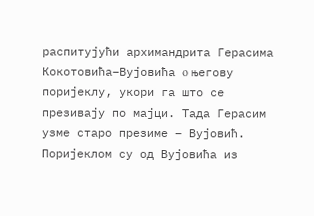распитујући архимандрита Герасима Кокотовића–Вујовића o његову поријеклу, укори га што се презивају по мајци. Тада Герасим узме старо презиме – Вујовић. Поријеклом су од Вујовића из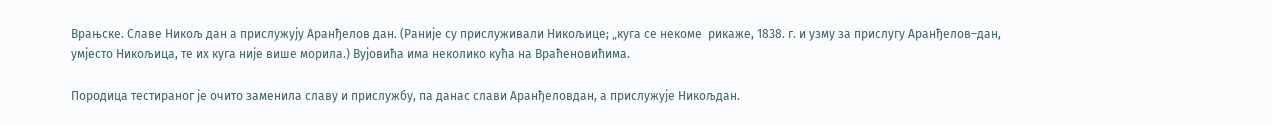Врањске. Славе Никољ дан а прислужују Аранђелов дан. (Раније су прислуживали Никољице; „куга се некоме  рикаже, 1838. г. и узму за прислугу Аранђелов–дан, умјесто Никољица, те их куга није више морила.) Вујовића има неколико кућа на Враћеновићима.

Породица тестираног је очито заменила славу и прислужбу, па данас слави Аранђеловдан, а прислужује Никољдан.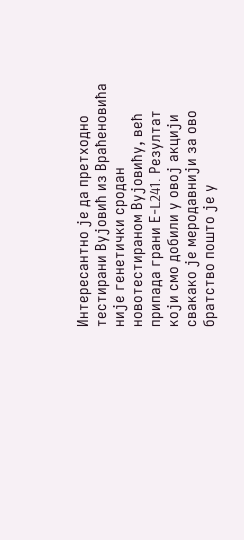Интересантно је да претходно тестирани Вујовић из Враћеновића није генетички сродан новотестираном Вујовићу, већ припада грани Е-L241. Резултат који смо добили у овој акцији свакако је меродавнији за ово братство пошто је у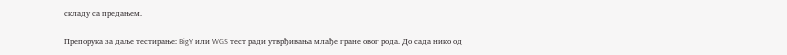складу са предањем.

Препорука за даље тестирање: BigY или WGS тест ради утврђивања млађе гране овог рода. До сада нико од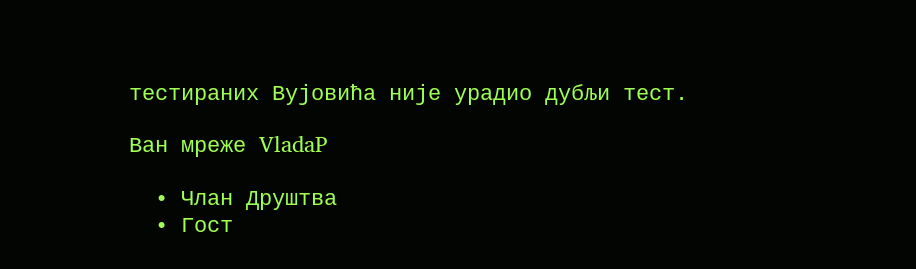тестираних Вујовића није урадио дубљи тест.

Ван мреже VladaP

  • Члан Друштва
  • Гост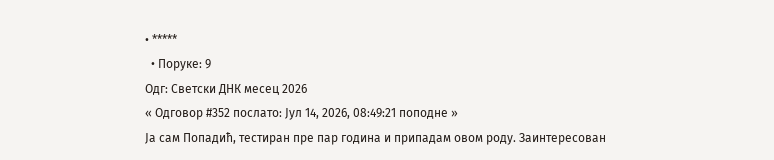• *****
  • Поруке: 9
Одг: Светски ДНК месец 2026
« Одговор #352 послато: Јул 14, 2026, 08:49:21 поподне »
Ја сам Попадић, тестиран пре пар година и припадам овом роду. Заинтересован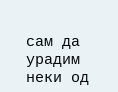сам да урадим неки од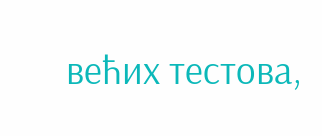већих тестова,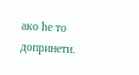ако ће то допринети.